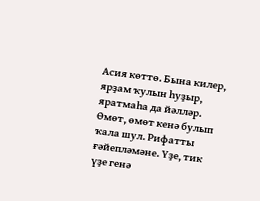Асия көттө. Бына килер, ярҙам ҡулын һуҙыр, яратмаһа да йәлләр. Өмөт, өмөт кенә булып ҡала шул. Рифатты ғәйепләмәне. Үҙе, тик үҙе генә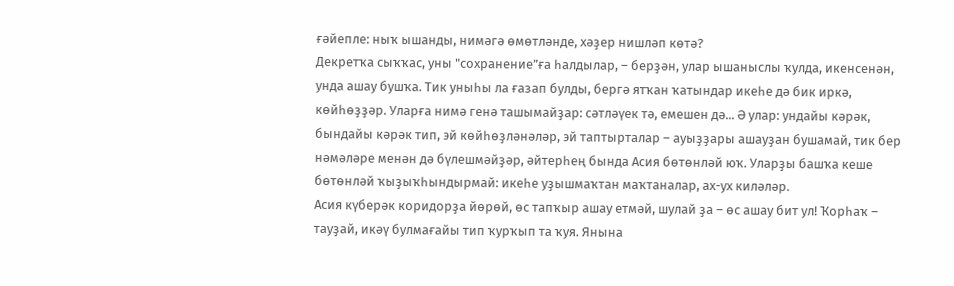ғәйепле: ныҡ ышанды, нимәгә өмөтләнде, хәҙер нишләп көтә?
Декретҡа сыҡҡас, уны "сохранение”ға һалдылар, – берҙән, улар ышаныслы ҡулда, икенсенән, унда ашау бушҡа. Тик уныһы ла ғазап булды, бергә ятҡан ҡатындар икеһе дә бик иркә, көйһөҙҙәр. Уларға нимә генә ташымайҙар: сәтләүек тә, емешен дә... Ә улар: ундайы кәрәк, бындайы кәрәк тип, эй көйһөҙләнәләр, эй таптырталар – ауыҙҙары ашауҙан бушамай, тик бер нәмәләре менән дә бүлешмәйҙәр, әйтерһең бында Асия бөтөнләй юҡ. Уларҙы башҡа кеше бөтөнләй ҡыҙыҡһындырмай: икеһе уҙышмаҡтан маҡтаналар, ах-ух киләләр.
Асия күберәк коридорҙа йөрөй, өс тапҡыр ашау етмәй, шулай ҙа – өс ашау бит ул! Ҡорһаҡ – тауҙай, икәү булмағайы тип ҡурҡып та ҡуя. Янына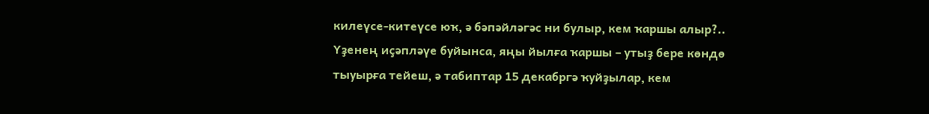килеүсе-китеүсе юҡ, ә бәпәйләгәс ни булыр, кем ҡаршы алыр?..
Үҙенең иҫәпләүе буйынса, яңы йылға ҡаршы – утыҙ бере көндө тыуырға тейеш, ә табиптар 15 декабргә ҡуйҙылар, кем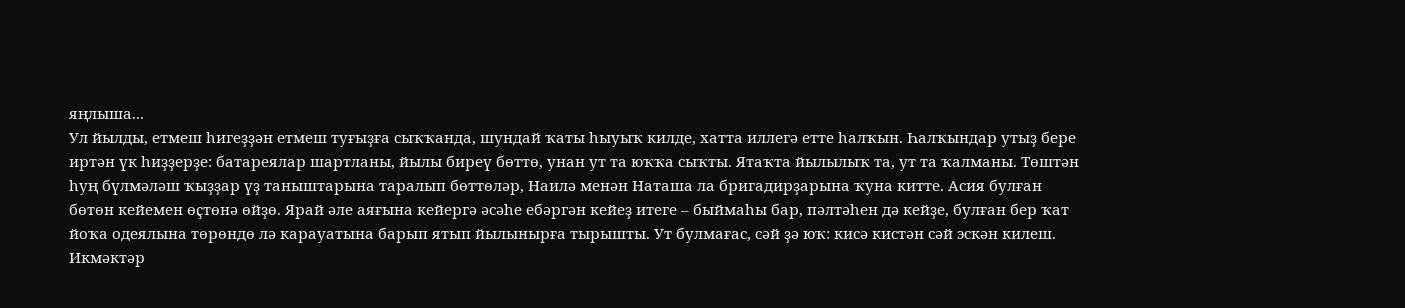яңлыша...
Ул йылды, етмеш һигеҙҙән етмеш туғыҙға сыҡҡанда, шундай ҡаты һыуыҡ килде, хатта иллегә етте һалҡын. Һалҡындар утыҙ бере иртән үк һиҙҙерҙе: батареялар шартланы, йылы биреү бөттө, унан ут та юҡҡа сыҡты. Ятаҡта йылылыҡ та, ут та ҡалманы. Төштән һуң бүлмәләш ҡыҙҙар үҙ таныштарына таралып бөттөләр, Наилә менән Наташа ла бригадирҙарына ҡуна китте. Асия булған бөтөн кейемен өҫтөнә өйҙө. Ярай әле аяғына кейергә әсәһе ебәргән кейеҙ итеге – быймаһы бар, пәлтәһен дә кейҙе, булған бер ҡат йоҡа одеялына төрөндө лә карауатына барып ятып йылынырға тырышты. Ут булмағас, сәй ҙә юҡ: кисә кистән сәй эскән килеш. Икмәктәр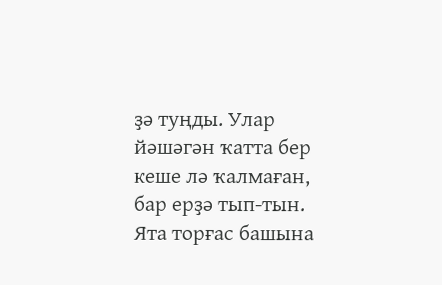ҙә туңды. Улар йәшәгән ҡатта бер кеше лә ҡалмаған, бар ерҙә тып-тын. Ята торғас башына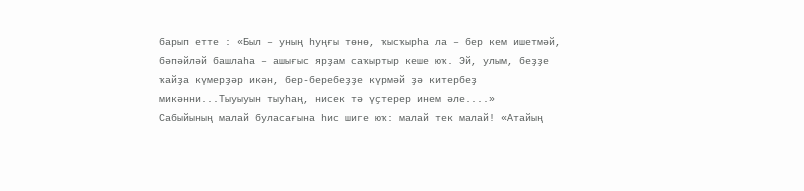барып етте : «Был – уның һуңғы төнө, ҡысҡырһа ла – бер кем ишетмәй, бәпәйләй башлаһа – ашығыс ярҙам саҡыртыр кеше юҡ. Эй, улым, беҙҙе ҡайҙа күмерҙәр икән, бер-беребеҙҙе күрмәй ҙә китербеҙ микәнни...Тыуыуын тыуһаң, нисек тә үҫтерер инем әле....»
Сабыйының малай буласағына һис шиге юҡ: малай тек малай! «Атайың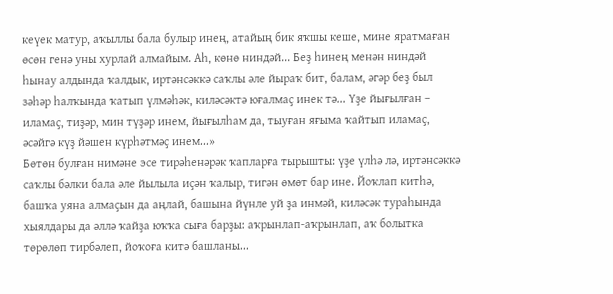кеүек матур, аҡыллы бала булыр инең, атайың бик яҡшы кеше, мине яратмаған өсөн генә уны хурлай алмайым. Аһ, көнө ниндәй... Беҙ һинең менән ниндәй һынау алдында ҡалдык, иртәнсәккә саҡлы әле йыраҡ бит, балам, әгәр беҙ был зәһәр һалҡында ҡатып үлмәһәк, киләсәктә юғалмаҫ инек тә... Үҙе йығылған – иламаҫ, тиҙәр, мин түҙәр инем, йығылһам да, тыуған яғыма ҡайтып иламаҫ, әсәйгә күҙ йәшен күрһәтмәҫ инем...»
Бөтөн булған нимәне эсе тирәһенәрәк ҡапларға тырышты: үҙе үлһә лә, иртәнсәккә саҡлы бәлки бала әле йылыла иҫән ҡалыр, тигән өмөт бар ине. Йоҡлап китһә, башҡа уяна алмаҫын да аңлай, башына йүнле уй ҙа инмәй, киләсәк тураһында хыялдары да әллә ҡайҙа юҡҡа сыға барҙы: аҡрынлап-аҡрынлап, аҡ болытка төрөлөп тирбәлеп, йоҡоға китә башланы...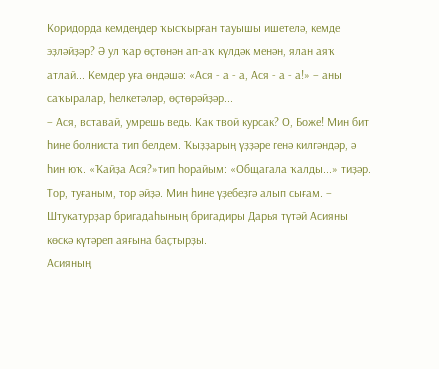Коридорда кемдеңдер ҡысҡырған тауышы ишетелә, кемде эҙләйҙәр? Ә ул ҡар өҫтөнән ап-аҡ күлдәк менән, ялан аяҡ атлай... Кемдер уға өндәшә: «Ася - а - а, Ася - а - а!» – аны саҡыралар, һелкетәләр, өҫтөрәйҙәр...
– Ася, вставай, умрешь ведь. Как твой курсак? О, Боже! Мин бит һине болниста тип белдем. Ҡыҙҙарың үҙҙәре генә килгәндәр, ә һин юҡ. «Ҡайҙа Ася?»тип һорайым: «Общагала ҡалды...» тиҙәр. Тор, туғаным, тор әйҙә. Мин һине үҙебеҙгә алып сығам. – Штукатурҙар бригадаһының бригадиры Дарья түтәй Асияны көскә күтәреп аяғына баҫтырҙы.
Асияның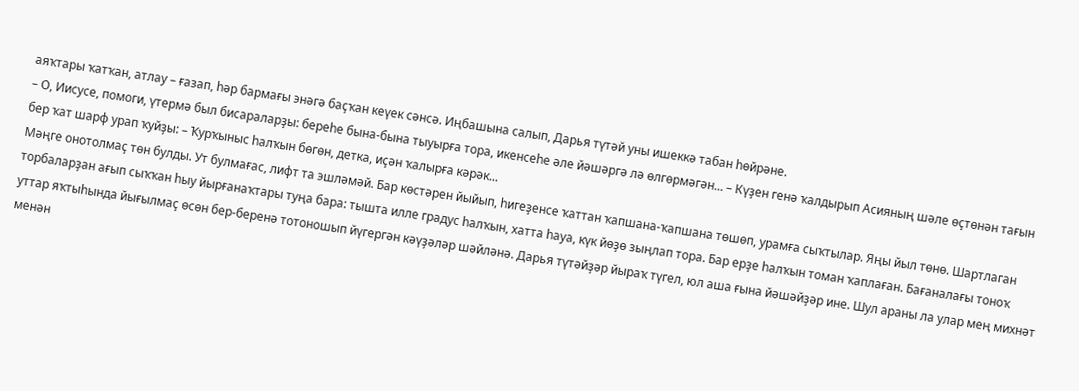аяҡтары ҡатҡан, атлау – ғазап, һәр бармағы энәгә баҫҡан кеүек сәнсә. Иңбашына салып, Дарья түтәй уны ишеккә табан һөйрәне.
– О, Иисусе, помоги, үтермә был бисараларҙы: береһе бына-бына тыуырға тора, икенсеһе әле йәшәргә лә өлгөрмәгән... – Күҙен генә ҡалдырып Асияның шәле өҫтөнән тағын бер ҡат шарф урап ҡуйҙы: – Ҡурҡыныс һалҡын бөгөн, детка, иҫән ҡалырға кәрәк...
Мәңге онотолмаҫ төн булды. Ут булмағас, лифт та эшләмәй. Бар көстәрен йыйып, һигеҙенсе ҡаттан ҡапшана-ҡапшана төшөп, урамға сыҡтылар. Яңы йыл төнө. Шартлаган торбаларҙан ағып сыҡҡан һыу йырғанаҡтары туңа бара: тышта илле градус һалҡын, хатта һауа, күк йөҙө зыңлап тора. Бар ерҙе һалҡын томан ҡаплаған. Бағаналағы тоноҡ уттар яҡтыһында йығылмаҫ өсөн бер-беренә тотоношып йүгергән кәүҙәләр шәйләнә. Дарья түтәйҙәр йыраҡ түгел, юл аша ғына йәшәйҙәр ине. Шул араны ла улар мең михнәт менән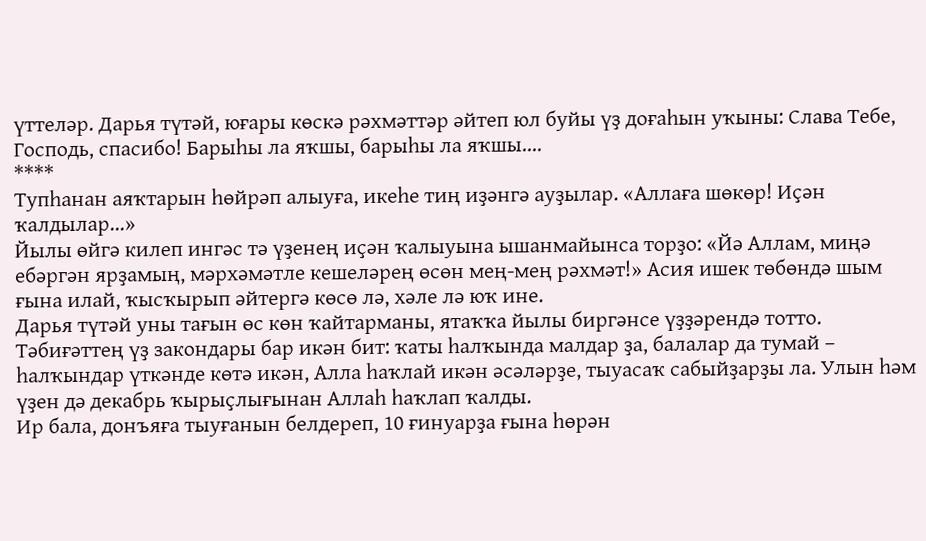үттеләр. Дарья түтәй, юғары көскә рәхмәттәр әйтеп юл буйы үҙ доғаһын уҡыны: Слава Тебе, Господь, спасибо! Барыһы ла яҡшы, барыһы ла яҡшы....
****
Тупһанан аяҡтарын һөйрәп алыуға, икеһе тиң иҙәнгә ауҙылар. «Аллаға шөкөр! Иҫән ҡалдылар...»
Йылы өйгә килеп ингәс тә үҙенең иҫән ҡалыуына ышанмайынса торҙо: «Йә Аллам, миңә ебәргән ярҙамың, мәрхәмәтле кешеләрең өсөн мең-мең рәхмәт!» Асия ишек төбөндә шым ғына илай, ҡысҡырып әйтергә көсө лә, хәле лә юҡ ине.
Дарья түтәй уны тағын өс көн ҡайтарманы, ятаҡҡа йылы биргәнсе үҙҙәрендә тотто. Тәбиғәттең үҙ закондары бар икән бит: ҡаты һалҡында малдар ҙа, балалар да тумай – һалҡындар үткәнде көтә икән, Алла һаҡлай икән әсәләрҙе, тыуасаҡ сабыйҙарҙы ла. Улын һәм үҙен дә декабрь ҡырыҫлығынан Аллаһ һаҡлап ҡалды.
Ир бала, донъяға тыуғанын белдереп, 10 ғинуарҙа ғына һөрән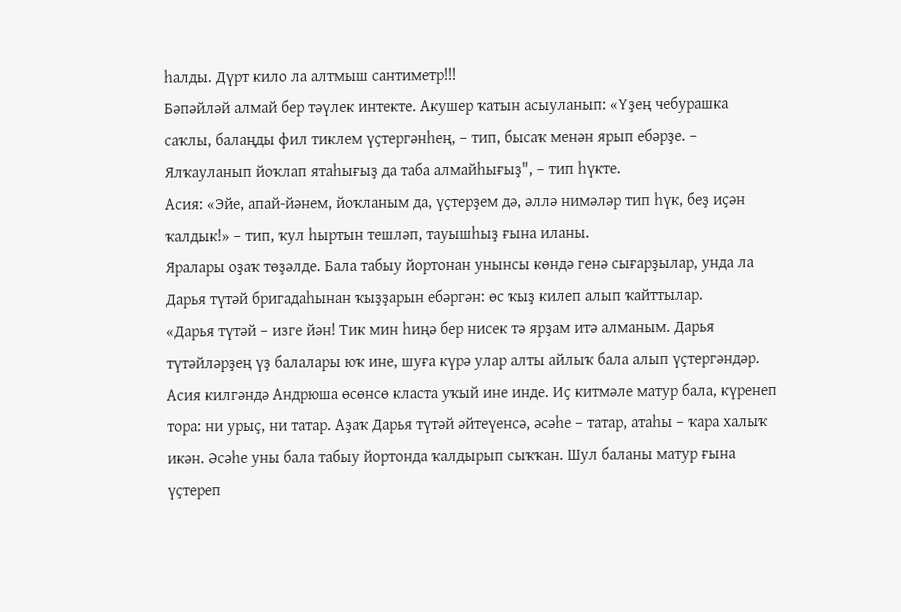һалды. Дүрт кило ла алтмыш сантиметр!!!
Бәпәйләй алмай бер тәүлек интекте. Акушер ҡатын асыуланып: «Үҙең чебурашка саҡлы, балаңды фил тиклем үҫтергәнһең, – тип, бысаҡ менән ярып ебәрҙе. – Ялҡауланып йоҡлап ятаһығыҙ да таба алмайһығыҙ", – тип һүкте.
Асия: «Эйе, апай-йәнем, йоҡланым да, үҫтерҙем дә, әллә нимәләр тип һүк, беҙ иҫән ҡалдык!» – тип, ҡул һыртын тешләп, тауышһыҙ ғына иланы.
Яралары оҙаҡ төҙәлде. Бала табыу йортонан унынсы көндә генә сығарҙылар, унда ла Дарья түтәй бригадаһынан ҡыҙҙарын ебәргән: өс ҡыҙ килеп алып ҡайттылар.
«Дарья түтәй – изге йән! Тик мин һиңә бер нисек тә ярҙам итә алманым. Дарья түтәйләрҙең үҙ балалары юҡ ине, шуға күрә улар алты айлыҡ бала алып үҫтергәндәр. Асия килгәндә Андрюша өсөнсө класта уҡый ине инде. Иҫ китмәле матур бала, күренеп тора: ни урыҫ, ни татар. Аҙаҡ Дарья түтәй әйтеүенсә, әсәһе – татар, атаһы – ҡара халыҡ икән. Әсәһе уны бала табыу йортонда ҡалдырып сыҡҡан. Шул баланы матур ғына үҫтереп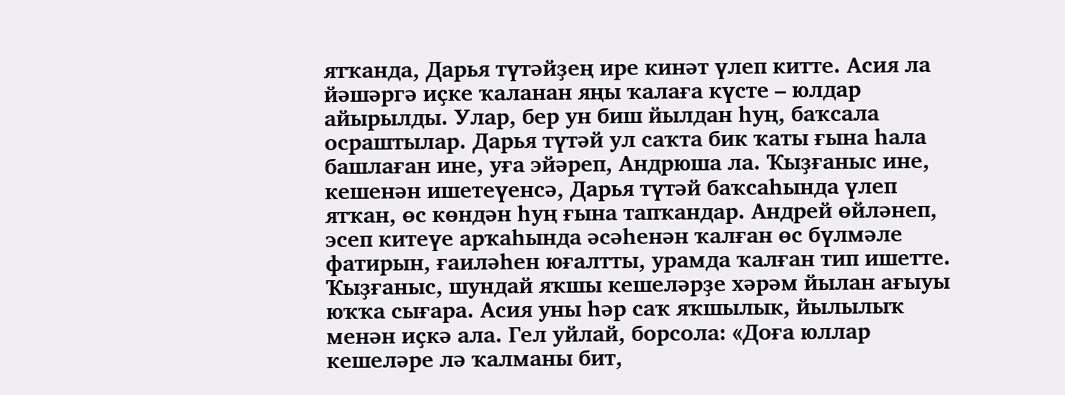ятҡанда, Дарья түтәйҙең ире кинәт үлеп китте. Асия ла йәшәргә иҫке ҡаланан яңы ҡалаға күсте – юлдар айырылды. Улар, бер ун биш йылдан һуң, баҡсала осраштылар. Дарья түтәй ул саҡта бик ҡаты ғына һала башлаған ине, уға эйәреп, Андрюша ла. Ҡыҙғаныс ине, кешенән ишетеүенсә, Дарья түтәй баҡсаһында үлеп ятҡан, өс көндән һуң ғына тапҡандар. Андрей өйләнеп, эсеп китеүе арҡаһында әсәһенән ҡалған өс бүлмәле фатирын, ғаиләһен юғалтты, урамда ҡалған тип ишетте. Ҡыҙғаныс, шундай яҡшы кешеләрҙе хәрәм йылан ағыуы юҡҡа сығара. Асия уны һәр саҡ яҡшылык, йылылыҡ менән иҫкә ала. Гел уйлай, борсола: «Доға юллар кешеләре лә ҡалманы бит,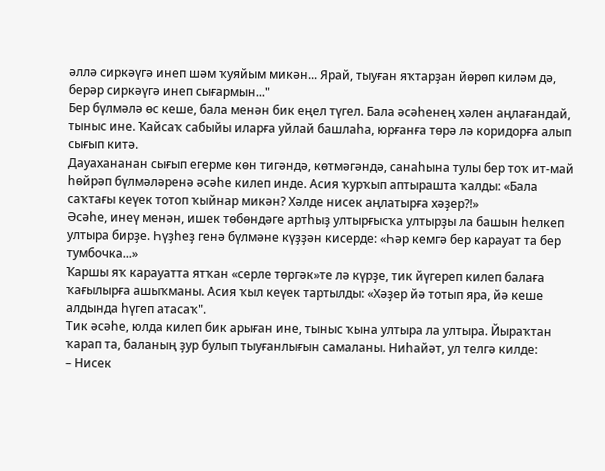әллә сиркәүгә инеп шәм ҡуяйым микән... Ярай, тыуған яҡтарҙан йөрөп киләм дә, берәр сиркәүгә инеп сығармын..."
Бер бүлмәлә өс кеше, бала менән бик еңел түгел. Бала әсәһенең хәлен аңлағандай, тыныс ине. Ҡайсаҡ сабыйы иларға уйлай башлаһа, юрғанға төрә лә коридорға алып сығып китә.
Дауахананан сығып егерме көн тигәндә, көтмәгәндә, санаһына тулы бер тоҡ ит-май һөйрәп бүлмәләренә әсәһе килеп инде. Асия ҡурҡып аптырашта ҡалды: «Бала саҡтағы кеүек тотоп ҡыйнар микән? Хәлде нисек аңлатырға хәҙер?!»
Әсәһе, инеү менән, ишек төбөндәге артһыҙ ултырғысҡа ултырҙы ла башын һелкеп ултыра бирҙе. Һүҙһеҙ генә бүлмәне күҙҙән кисерде: «Һәр кемгә бер карауат та бер тумбочка...»
Ҡаршы яҡ карауатта ятҡан «серле төргәк»те лә күрҙе, тик йүгереп килеп балаға ҡағылырға ашыҡманы. Асия ҡыл кеүек тартылды: «Хәҙер йә тотып яра, йә кеше алдында һүгеп атасаҡ".
Тик әсәһе, юлда килеп бик арыған ине, тыныс ҡына ултыра ла ултыра. Йыраҡтан ҡарап та, баланың ҙур булып тыуғанлығын самаланы. Ниһайәт, ул телгә килде:
– Нисек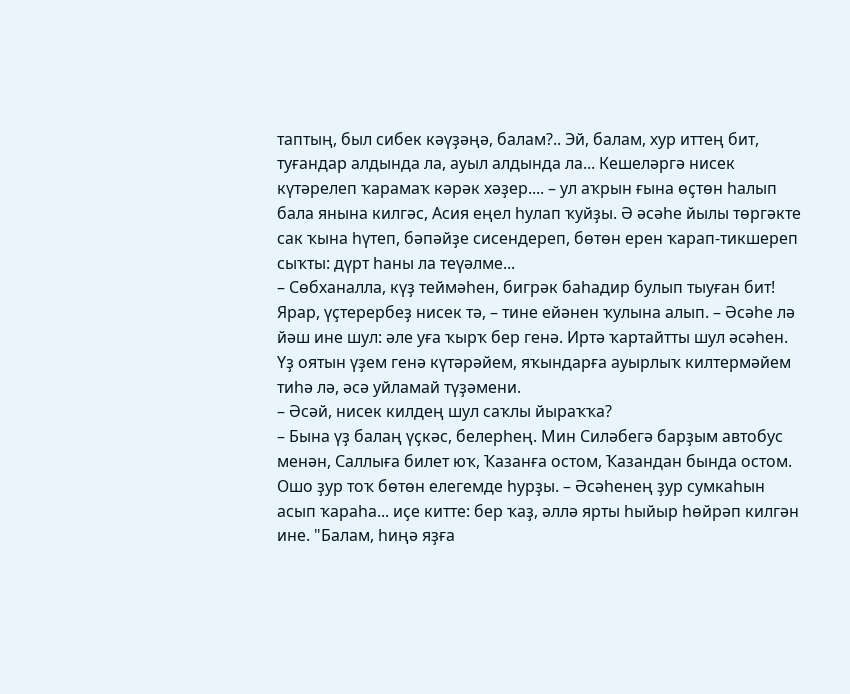таптың, был сибек кәүҙәңә, балам?.. Эй, балам, хур иттең бит, туғандар алдында ла, ауыл алдында ла... Кешеләргә нисек күтәрелеп ҡарамаҡ кәрәк хәҙер.... – ул аҡрын ғына өҫтөн һалып бала янына килгәс, Асия еңел һулап ҡуйҙы. Ә әсәһе йылы төргәкте сак ҡына һүтеп, бәпәйҙе сисендереп, бөтөн ерен ҡарап-тикшереп сыҡты: дүрт һаны ла теүәлме...
– Сөбханалла, күҙ теймәһен, бигрәк баһадир булып тыуған бит! Ярар, үҫтерербеҙ нисек тә, – тине ейәнен ҡулына алып. – Әсәһе лә йәш ине шул: әле уға ҡырҡ бер генә. Иртә ҡартайтты шул әсәһен. Үҙ оятын үҙем генә күтәрәйем, яҡындарға ауырлыҡ килтермәйем тиһә лә, әсә уйламай түҙәмени.
– Әсәй, нисек килдең шул саҡлы йыраҡҡа?
– Бына үҙ балаң үҫкәс, белерһең. Мин Силәбегә барҙым автобус менән, Саллыға билет юҡ, Ҡазанға остом, Ҡазандан бында остом. Ошо ҙур тоҡ бөтөн елегемде һурҙы. – Әсәһенең ҙур сумкаһын асып ҡараһа... иҫе китте: бер ҡаҙ, әллә ярты һыйыр һөйрәп килгән ине. "Балам, һиңә яҙға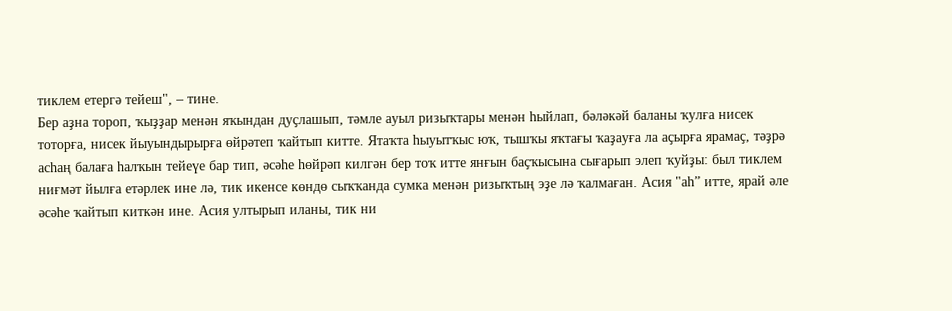тиклем етергә тейеш", – тине.
Бер аҙна тороп, ҡыҙҙар менән яҡындан дуҫлашып, тәмле ауыл ризыҡтары менән һыйлап, бәләкәй баланы ҡулға нисек тоторға, нисек йыуындырырға өйрәтеп ҡайтып китте. Ятаҡта һыуытҡыс юҡ, тышҡы яҡтағы ҡаҙауға ла аҫырға ярамаҫ, тәҙрә асһаң балаға һалҡын тейеүе бар тип, әсәһе һөйрәп килгән бер тоҡ итте янғын баҫҡысына сығарып элеп ҡуйҙы: был тиклем ниғмәт йылға етәрлек ине лә, тик икенсе көндө сыҡҡанда сумка менән ризыҡтың эҙе лә ҡалмаған. Асия "аһ” итте, ярай әле әсәһе ҡайтып киткән ине. Асия ултырып иланы, тик ни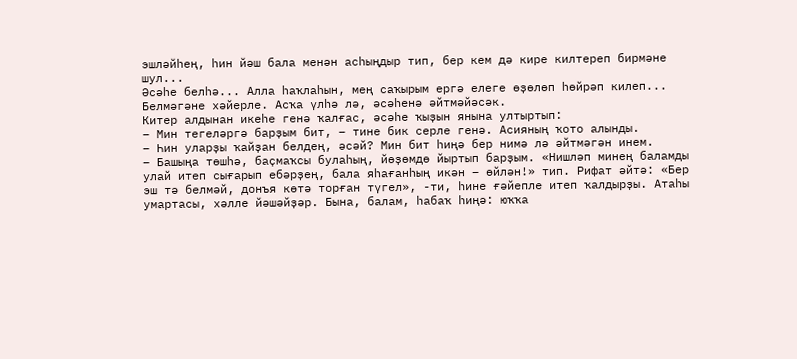эшләйһең, һин йәш бала менән асһыңдыр тип, бер кем дә кире килтереп бирмәне шул...
Әсәһе белһә... Алла һаҡлаһын, мең саҡырым ергә елеге өҙөлөп һөйрәп килеп... Белмәгәне хәйерле. Асҡа үлһә лә, әсәһенә әйтмәйәсәк.
Китер алдынан икеһе генә ҡалғас, әсәһе ҡыҙын янына ултыртып:
– Мин тегеләргә барҙым бит, – тине бик серле генә. Асияның ҡото алынды.
– Һин уларҙы ҡайҙан белдең, әсәй? Мин бит һиңә бер нимә лә әйтмәгән инем.
– Башыңа төшһә, баҫмаҡсы булаһың, йөҙөмдө йыртып барҙым. «Нишләп минең баламды улай итеп сығарып ебәрҙең, бала яһағанһың икән – өйлән!» тип. Рифат әйтә: «Бер эш тә белмәй, донъя көтә торған түгел», -ти, һине ғәйепле итеп ҡалдырҙы. Атаһы умартасы, хәлле йәшәйҙәр. Бына, балам, һабаҡ һиңә: юҡҡа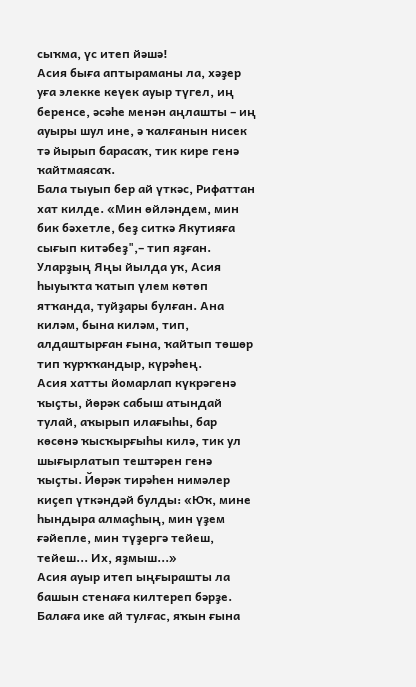сыҡма, үс итеп йәшә!
Асия быға аптыраманы ла, хәҙер уға элекке кеүек ауыр түгел, иң беренсе, әсәһе менән аңлашты – иң ауыры шул ине, ә ҡалғанын нисек тә йырып барасаҡ, тик кире генә ҡайтмаясаҡ.
Бала тыуып бер ай үткәс, Рифаттан хат килде. «Мин өйләндем, мин бик бәхетле, беҙ ситкә Якутияға сығып китәбеҙ",– тип яҙған. Уларҙың Яңы йылда уҡ, Асия һыуыҡта ҡатып үлем көтөп ятҡанда, туйҙары булған. Ана киләм, бына киләм, тип, алдаштырған ғына, ҡайтып төшөр тип ҡурҡҡандыр, күрәһең.
Асия хатты йомарлап күкрәгенә ҡыҫты, йөрәк сабыш атындай тулай, аҡырып илағыһы, бар көсөнә ҡысҡырғыһы килә, тик ул шығырлатып тештәрен генә ҡыҫты. Йөрәк тирәһен нимәлер киҫеп үткәндәй булды: «Юҡ, мине һындыра алмаҫһың, мин үҙем ғәйепле, мин түҙергә тейеш, тейеш... Их, яҙмыш...»
Асия ауыр итеп ыңғырашты ла башын стенаға килтереп бәрҙе. Балаға ике ай тулғас, яҡын ғына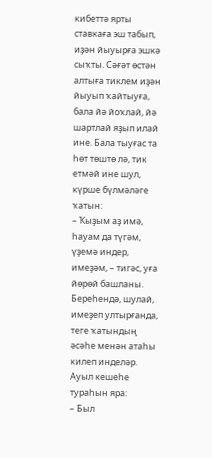кибеттә ярты ставкаға эш табып, иҙән йыуырға эшкә сыҡты. Сәғәт өстән алтыға тиклем иҙән йыуып ҡайтыуға, бала йә йоҡлай, йә шартлай яҙып илай ине. Бала тыуғас та һөт төштө лә, тик етмәй ине шул, күрше бүлмәләге ҡатын:
– Ҡыҙым аҙ имә, һауам да түгәм, үҙемә индер, имеҙәм, – тигәс, уға йөрөй башланы. Береһендә, шулай, имеҙеп ултырғанда, теге ҡатындың әсәһе менән атаһы килеп инделәр. Ауыл кешеһе тураһын яра:
– Был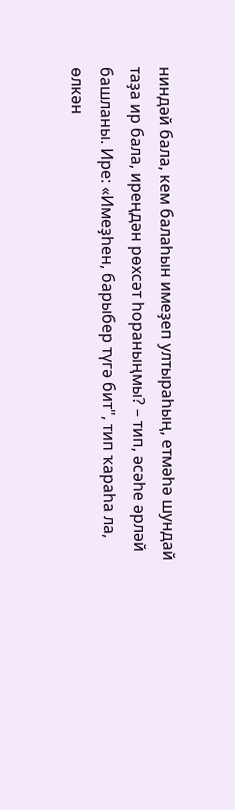ниндәй бала, кем балаһын имеҙеп ултыраһың, етмәһә шундай таҙа ир бала, иреңдән рөхсәт һораныңмы? – тип, әсәһе әрләй башланы. Ире: «Имеҙһен, барыбер түгә бит", тип ҡараһа ла, өлкән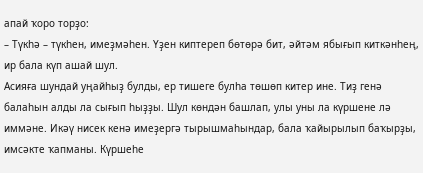апай ҡоро торҙо:
– Түкһә – түкһен, имеҙмәһен. Үҙен киптереп бөтөрә бит, әйтәм ябығып киткәнһең, ир бала күп ашай шул.
Асияға шундай уңайһыҙ булды, ер тишеге булһа төшөп китер ине. Тиҙ генә балаһын алды ла сығып һыҙҙы. Шул көндән башлап, улы уны ла күршене лә иммәне. Икәү нисек кенә имеҙергә тырышмаһындар, бала ҡайырылып баҡырҙы, имсәкте ҡапманы. Күршеһе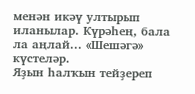менән икәү ултырып иланылар. Күрәһең, бала ла аңлай... «Шешәгә» күстеләр.
Яҙын һалҡын тейҙереп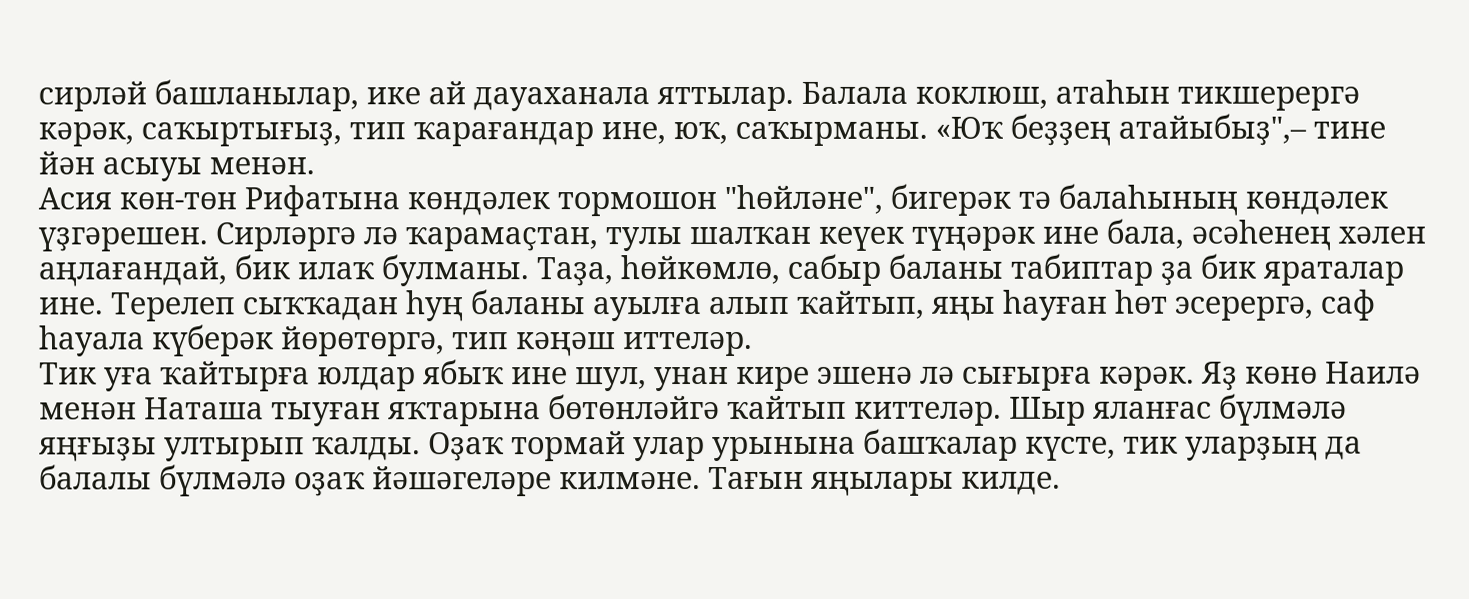сирләй башланылар, ике ай дауаханала яттылар. Балала коклюш, атаһын тикшерергә кәрәк, саҡыртығыҙ, тип ҡарағандар ине, юҡ, саҡырманы. «Юҡ беҙҙең атайыбыҙ",– тине йән асыуы менән.
Асия көн-төн Рифатына көндәлек тормошон "һөйләне", бигерәк тә балаһының көндәлек үҙгәрешен. Сирләргә лә ҡарамаҫтан, тулы шалҡан кеүек түңәрәк ине бала, әсәһенең хәлен аңлағандай, бик илаҡ булманы. Таҙа, һөйкөмлө, сабыр баланы табиптар ҙа бик яраталар ине. Терелеп сыҡҡадан һуң баланы ауылға алып ҡайтып, яңы һауған һөт эсерергә, саф һауала күберәк йөрөтөргә, тип кәңәш иттеләр.
Тик уға ҡайтырға юлдар ябыҡ ине шул, унан кире эшенә лә сығырға кәрәк. Яҙ көнө Наилә менән Наташа тыуған яҡтарына бөтөнләйгә ҡайтып киттеләр. Шыр яланғас бүлмәлә яңғыҙы ултырып ҡалды. Оҙаҡ тормай улар урынына башҡалар күсте, тик уларҙың да балалы бүлмәлә оҙаҡ йәшәгеләре килмәне. Тағын яңылары килде.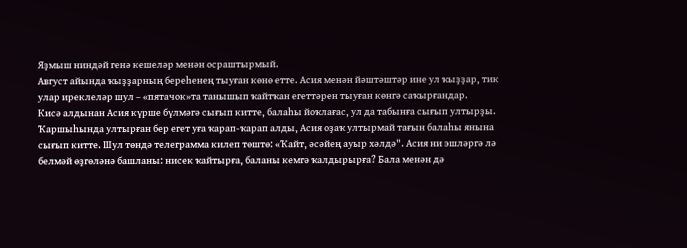Яҙмыш ниндәй генә кешеләр менән осраштырмый.
Август айында ҡыҙҙарның береһенең тыуған көнө етте. Асия менән йәштәштәр ине ул ҡыҙҙар, тик улар иреклеләр шул – «пятачок»та танышып ҡайтҡан егеттәрен тыуған көнгә саҡырғандар.
Кисә алдынан Асия күрше бүлмәгә сығып китте, балаһы йоҡлағас, ул да табынға сығып ултырҙы. Ҡаршыһында ултырған бер егет уға ҡарап-ҡарап алды, Асия оҙаҡ ултырмай тағын балаһы янына сығып китте. Шул төндә телеграмма килеп төштө: «Ҡайт, әсәйең ауыр хәлдә". Асия ни эшләргә лә белмәй өҙгөләнә башланы: нисек ҡайтырға, баланы кемгә ҡалдырырға? Бала менән дә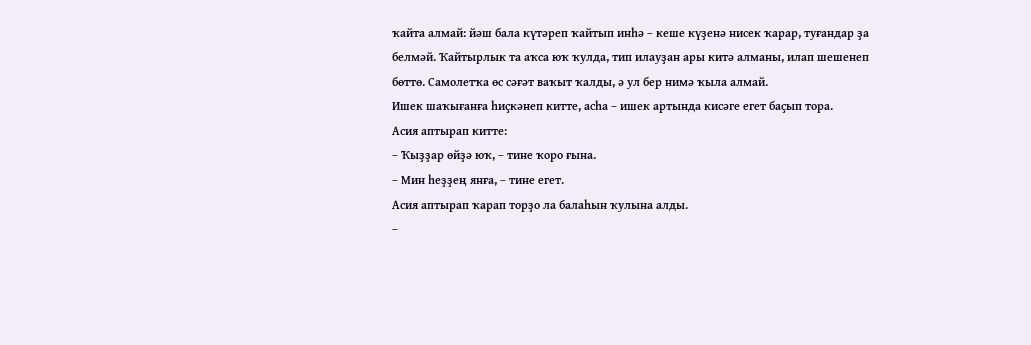ҡайта алмай: йәш бала күтәреп ҡайтып инһә – кеше күҙенә нисек ҡарар, туғандар ҙа белмәй. Ҡайтырлык та аҡса юҡ ҡулда, тип илауҙан ары китә алманы, илап шешенеп бөттө. Самолетҡа өс сәғәт ваҡыт ҡалды, ә ул бер нимә ҡыла алмай.
Ишек шаҡығанға һиҫкәнеп китте, асһа – ишек артында кисәге егет баҫып тора.
Асия аптырап китте:
– Ҡыҙҙар өйҙә юҡ, – тине ҡоро ғына.
– Мин һеҙҙең янға, – тине егет.
Асия аптырап ҡарап торҙо ла балаһын ҡулына алды.
–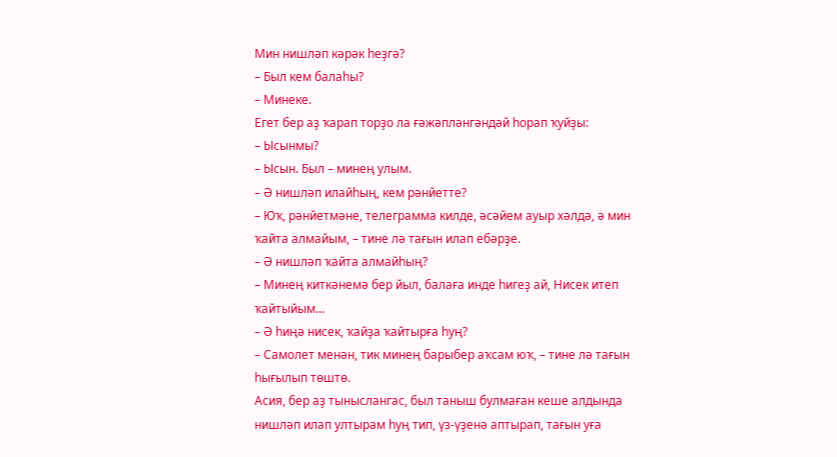Мин нишләп кәрәк һеҙгә?
– Был кем балаһы?
– Минеке.
Егет бер аҙ ҡарап торҙо ла ғәжәпләнгәндәй һорап ҡуйҙы:
– Ысынмы?
– Ысын. Был – минең улым.
– Ә нишләп илайһың, кем рәнйетте?
– Юҡ, рәнйетмәне, телеграмма килде, әсәйем ауыр хәлдә, ә мин ҡайта алмайым, – тине лә тағын илап ебәрҙе.
– Ә нишләп ҡайта алмайһың?
– Минең киткәнемә бер йыл, балаға инде һигеҙ ай, Нисек итеп ҡайтыйым...
– Ә һиңә нисек, ҡайҙа ҡайтырға һуң?
– Самолет менән, тик минең барыбер аҡсам юҡ, – тине лә тағын һығылып төштө.
Асия, бер аҙ тыныслангас, был таныш булмаған кеше алдында нишләп илап ултырам һуң тип, үз-үҙенә аптырап, тағын уға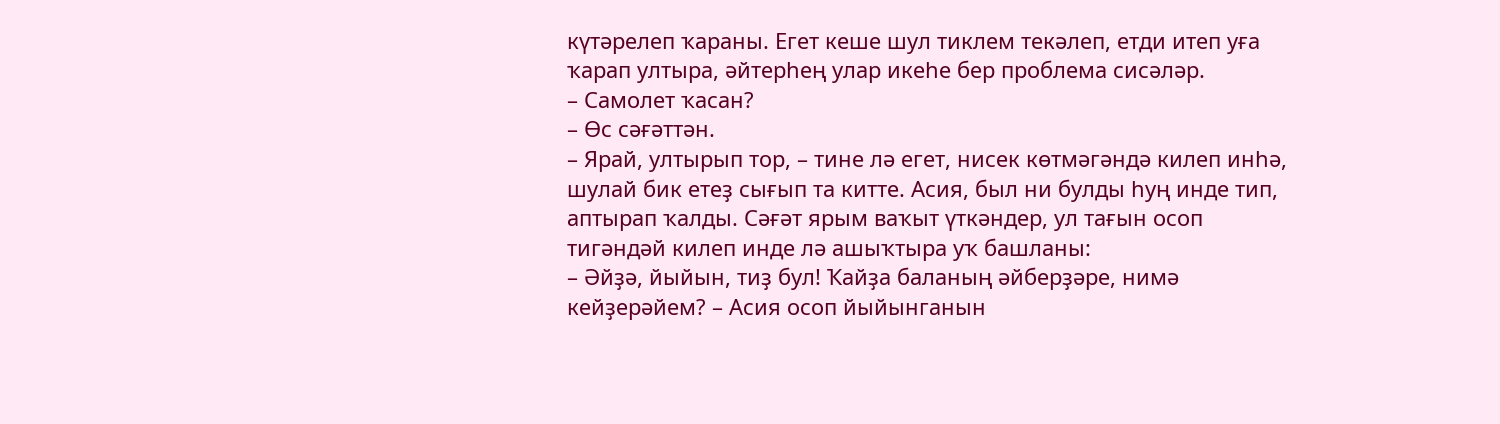күтәрелеп ҡараны. Егет кеше шул тиклем текәлеп, етди итеп уға ҡарап ултыра, әйтерһең улар икеһе бер проблема сисәләр.
– Самолет ҡасан?
– Өс сәғәттән.
– Ярай, ултырып тор, – тине лә егет, нисек көтмәгәндә килеп инһә, шулай бик етеҙ сығып та китте. Асия, был ни булды һуң инде тип, аптырап ҡалды. Сәғәт ярым ваҡыт үткәндер, ул тағын осоп тигәндәй килеп инде лә ашыҡтыра уҡ башланы:
– Әйҙә, йыйын, тиҙ бул! Ҡайҙа баланың әйберҙәре, нимә кейҙерәйем? – Асия осоп йыйынганын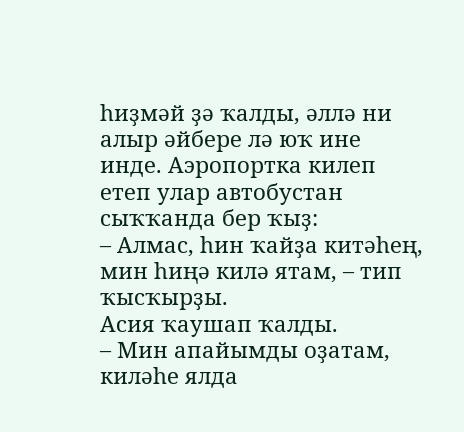һиҙмәй ҙә ҡалды, әллә ни алыр әйбере лә юҡ ине инде. Аэропортка килеп етеп улар автобустан сыҡҡанда бер ҡыҙ:
– Алмас, һин ҡайҙа китәһең, мин һиңә килә ятам, – тип ҡысҡырҙы.
Асия ҡаушап ҡалды.
– Мин апайымды оҙатам, киләһе ялда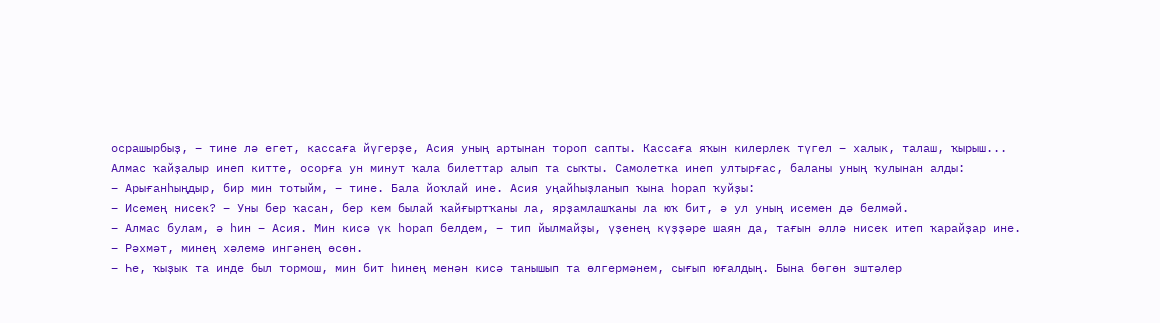осрашырбыҙ, – тине лә егет, кассаға йүгерҙе, Асия уның артынан тороп сапты. Кассаға яҡын килерлек түгел – халык, талаш, ҡырыш...
Алмас ҡайҙалыр инеп китте, осорға ун минут ҡала билеттар алып та сыҡты. Самолетка инеп ултырғас, баланы уның ҡулынан алды:
– Арығанһыңдыр, бир мин тотыйм, – тине. Бала йоҡлай ине. Асия уңайһыҙланып ҡына һорап ҡуйҙы:
– Исемең нисек? – Уны бер ҡасан, бер кем былай ҡайғыртҡаны ла, ярҙамлашҡаны ла юҡ бит, ә ул уның исемен дә белмәй.
– Алмас булам, ә һин – Асия. Мин кисә үк һорап белдем, – тип йылмайҙы, үҙенең күҙҙәре шаян да, тағын әллә нисек итеп ҡарайҙар ине.
– Рәхмәт, минең хәлемә ингәнең өсөн.
– Һе, ҡыҙык та инде был тормош, мин бит һинең менән кисә танышып та өлгермәнем, сығып юғалдың. Бына бөгөн эштәлер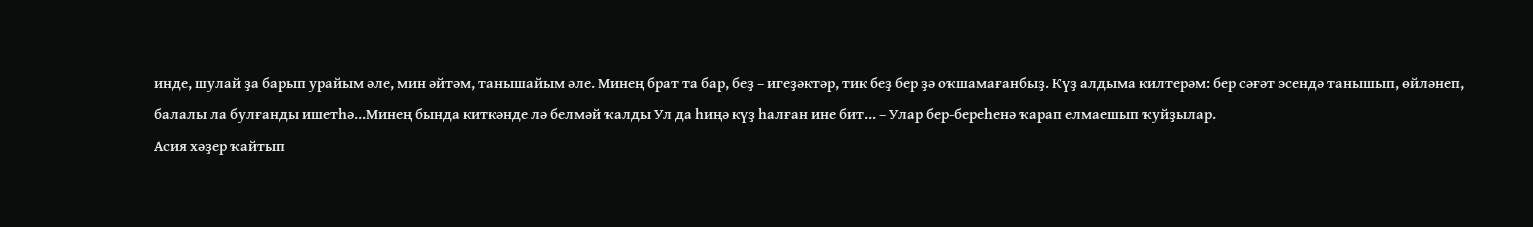инде, шулай ҙа барып урайым әле, мин әйтәм, танышайым әле. Минең брат та бар, беҙ – игеҙәктәр, тик беҙ бер ҙә оҡшамағанбыҙ. Күҙ алдыма килтерәм: бер сәғәт эсендә танышып, өйләнеп, балалы ла булғанды ишетһә...Минең бында киткәнде лә белмәй ҡалды Ул да һиңә күҙ һалған ине бит... – Улар бер-береһенә ҡарап елмаешып ҡуйҙылар.
Асия хәҙер ҡайтып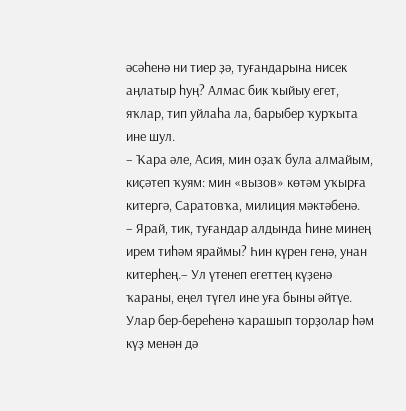әсәһенә ни тиер ҙә, туғандарына нисек аңлатыр һуң? Алмас бик ҡыйыу егет, яҡлар, тип уйлаһа ла, барыбер ҡурҡыта ине шул.
– Ҡара әле, Асия, мин оҙаҡ була алмайым, киҫәтеп ҡуям: мин «вызов» көтәм уҡырға китергә, Саратовҡа, милиция мәктәбенә.
– Ярай, тик, туғандар алдында һине минең ирем тиһәм яраймы? Һин күрен генә, унан китерһең.– Ул үтенеп егеттең күҙенә ҡараны, еңел түгел ине уға быны әйтүе. Улар бер-береһенә ҡарашып торҙолар һәм күҙ менән дә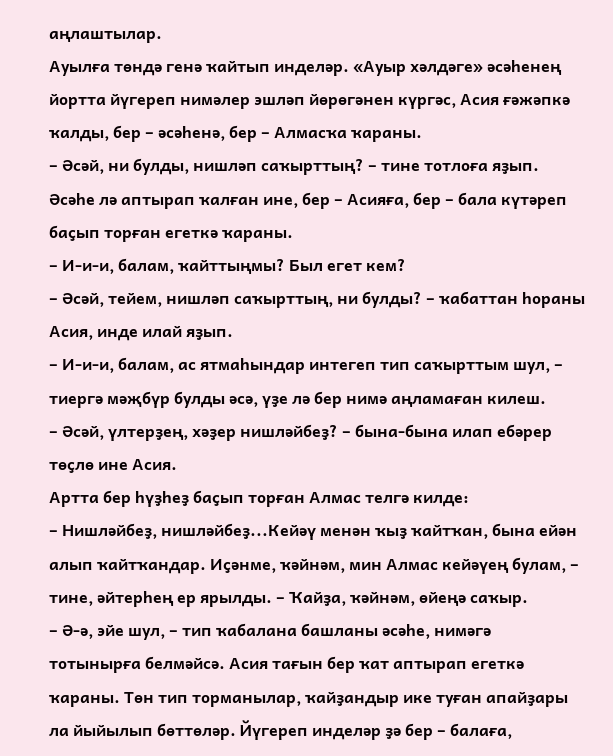аңлаштылар.
Ауылға төндә генә ҡайтып инделәр. «Ауыр хәлдәге» әсәһенең йортта йүгереп нимәлер эшләп йөрөгәнен күргәс, Асия ғәжәпкә ҡалды, бер – әсәһенә, бер – Алмасҡа ҡараны.
– Әсәй, ни булды, нишләп саҡырттың? – тине тотлоға яҙып. Әсәһе лә аптырап ҡалған ине, бер – Асияға, бер – бала күтәреп баҫып торған егеткә ҡараны.
– И-и-и, балам, ҡайттыңмы? Был егет кем?
– Әсәй, тейем, нишләп саҡырттың, ни булды? – ҡабаттан һораны Асия, инде илай яҙып.
– И-и-и, балам, ас ятмаһындар интегеп тип саҡырттым шул, – тиергә мәҗбүр булды әсә, үҙе лә бер нимә аңламаған килеш.
– Әсәй, үлтерҙең, хәҙер нишләйбеҙ? – бына-бына илап ебәрер төҫлө ине Асия.
Артта бер һүҙһеҙ баҫып торған Алмас телгә килде:
– Нишләйбеҙ, нишләйбеҙ...Кейәү менән ҡыҙ ҡайтҡан, бына ейән алып ҡайтҡандар. Иҫәнме, ҡәйнәм, мин Алмас кейәүең булам, – тине, әйтерһең ер ярылды. – Ҡайҙа, ҡәйнәм, өйеңә саҡыр.
– Ә-ә, эйе шул, – тип ҡабалана башланы әсәһе, нимәгә тотынырға белмәйсә. Асия тағын бер ҡат аптырап егеткә ҡараны. Төн тип торманылар, ҡайҙандыр ике туған апайҙары ла йыйылып бөттөләр. Йүгереп инделәр ҙә бер – балаға,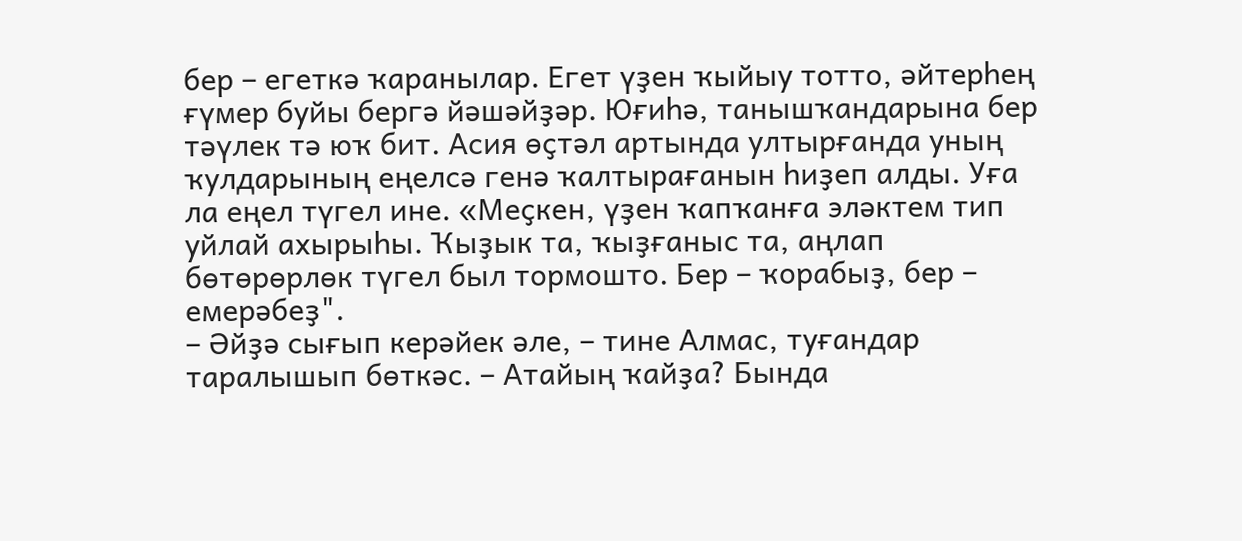бер – егеткә ҡаранылар. Егет үҙен ҡыйыу тотто, әйтерһең ғүмер буйы бергә йәшәйҙәр. Юғиһә, танышҡандарына бер тәүлек тә юҡ бит. Асия өҫтәл артында ултырғанда уның ҡулдарының еңелсә генә ҡалтырағанын һиҙеп алды. Уға ла еңел түгел ине. «Меҫкен, үҙен ҡапҡанға эләктем тип уйлай ахырыһы. Ҡыҙык та, ҡыҙғаныс та, аңлап бөтөрөрлөк түгел был тормошто. Бер – ҡорабыҙ, бер – емерәбеҙ".
– Әйҙә сығып керәйек әле, – тине Алмас, туғандар таралышып бөткәс. – Атайың ҡайҙа? Бында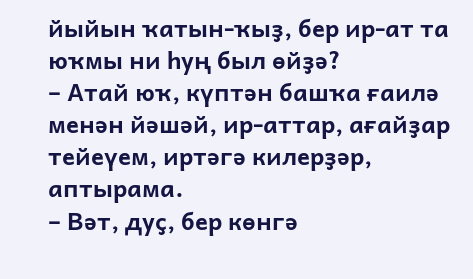йыйын ҡатын-ҡыҙ, бер ир-ат та юҡмы ни һуң был өйҙә?
– Атай юҡ, күптән башҡа ғаилә менән йәшәй, ир-аттар, ағайҙар тейеүем, иртәгә килерҙәр, аптырама.
– Вәт, дуҫ, бер көнгә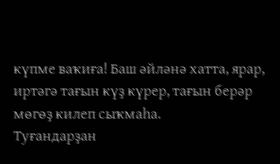күпме ваҡиға! Баш әйләнә хатта, ярар, иртәгә тағын күҙ күрер, тағын берәр мөгөҙ килеп сыҡмаһа.
Туғандарҙан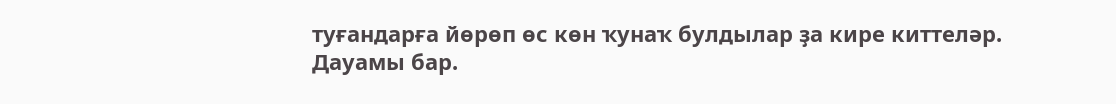туғандарға йөрөп өс көн ҡунаҡ булдылар ҙа кире киттеләр.
Дауамы бар.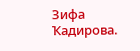Зифа Ҡадирова.